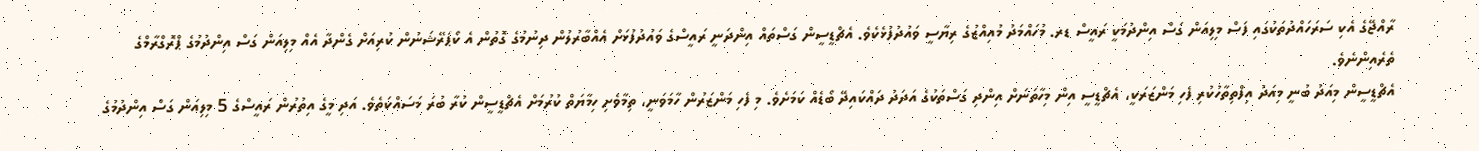ރާއްޖޭގެ އެކި ސަރަހައްދުތަކުގައި ފަސް މިލިއަން ގަސް އިންދުމަކީ ރައީސް ޑރ. މުހައްމަދު މުއިއްޒުގެ ރިޔާސީ ވައުދުފުޅެކެވެ. އެޗްޑީސީން ގަސްތައް އިންދަނީ ރައީސްގެ ވައުދުފުޅަށް އެއްބާރުލުން ދިނުމުގެ ގޮތުން އެ ކޯޕަރޭޝަނުން ކުރިއަށް ގެންދާ އެއް މިލިއަން ގަސް އިންދުމުގެ ޕްރޮގްރާމްގެ ތެރެއިންނެވެ.
އެޗްޑީސީން މިއަދު ބުނީ މިއަދު އިފްތިތާހުކުރި ފެހި މަންޒަރަކީ، އެޗްޑީސީ އިން މިހާތަނަށް އިންދި ގަސްތަކުގެ އަދަދު ދައްކައިދޭ ބޯޑެއް ކަމަށެވެ. މި ފެހި މަންޒަރުން ހާމަވަނީ، ތިމާވެށި ހިމާޔަތް ކުރުމަށް އެޗްޑީސީން ކުރާ ބުރަ މަސައްކަތެވެ. އަދި މީގެ އިތުރުން ރައީސްގެ 5 މިލިއަން ގަސް އިންދުމުގެ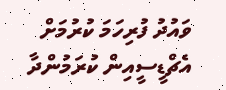ވައުދު ފުރިހަމަ ކުރުމަށް އެޗްޑީސީއިން ކުރަމުންދާ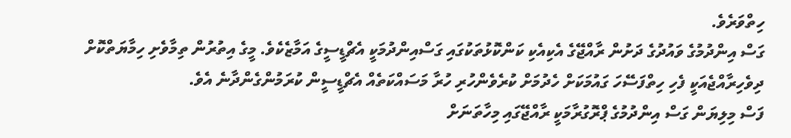ހިތްވަރެވެ.
ގަސް އިންދުމުގެ ވައުދުގެ ދަށުން ރާއްޖޭގެ އެކިއެކި ކަންކޮޅުތަކުގައި ގަސްއިންދުމަކީ އެޗްޑީސީގެ އަމާޒެކެވެ. މީގެ އިތުރުން ތިމާވެށި ހިމާޔަތްކޮށް ދިވެހިރާއްޖެއަކީ ފެހި ހިތްފަސޭހަ ގައުމަކަށް ހެދުމަށް ކުރެވެންހުރި ހުރާ މަސައްކަތެއް އެޗްޑީސީން ކުރަމުންގެންދާނެ އެވެ.
ފަސް މިލިޔަން ގަސް އިންދުމުގެ ޕްރޮގުރާމަކީ ރާއްޖޭގައި މިހާތަނަށް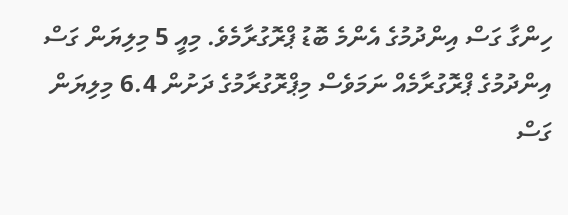ހިންގާ ގަސް އިންދުމުގެ އެންމެ ބޮޑު ޕްރޮގުރާމެވެ. މިއީ 5 މިލިޔަން ގަސް އިންދުމުގެ ޕްރޮގުރާމެއް ނަމަވެސް މިޕްރޮގުރާމުގެ ދަށުން 6.4 މިލިޔަން ގަސް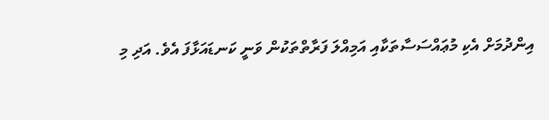އިންދުމަށް އެކި މުޢައްސަސާތަކާއި އަމިއްލަ ފަރާތްތަކުން ވަނީ ކަނޑައަޅާފަ އެވެ. އަދި މި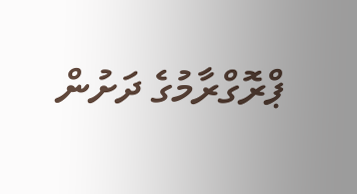ޕްރޮގްރާމުގެ ދަށުން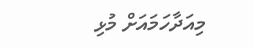މިއަދާހަމައަށް މުޅި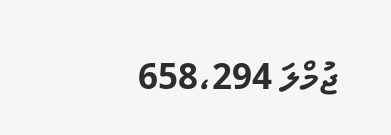ޖުމްލަ 658،294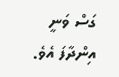ގަސް ވަނީ އިންދާފަ އެވެ.